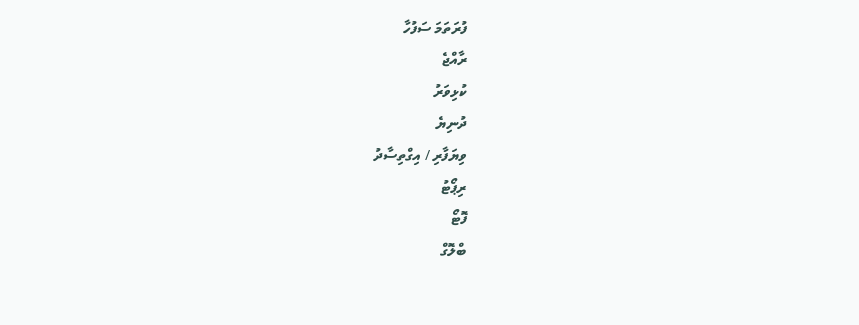ފުރަތަމަ ސަފުހާ
ރާއްޖެ
ކުޅިވަރު
ދުނިޔެ
ވިޔަފާރި / އިގްތިސާދު
ރިޕޯޓު
ފޮޓޯ
ބްލޮގް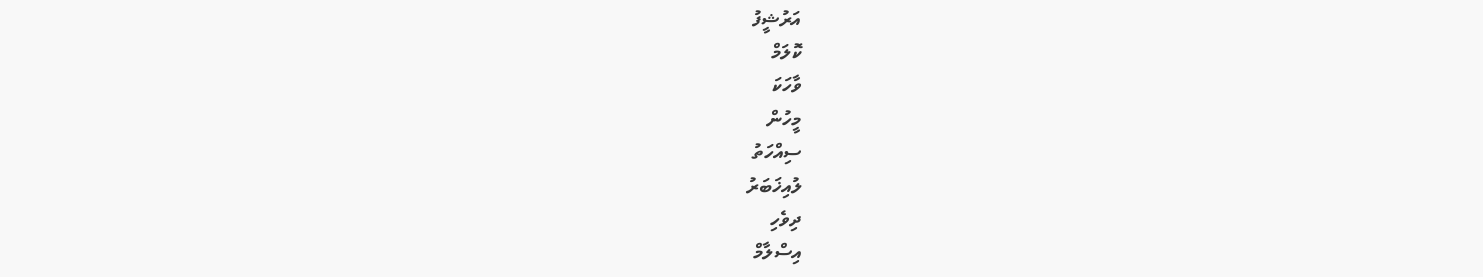އަރުޝީފު
ކޮލަމް
ވާހަކަ
މީހުން
ސިއްހަތު
ލުއިޚަބަރު
ދިވެހި
އިސްލާމް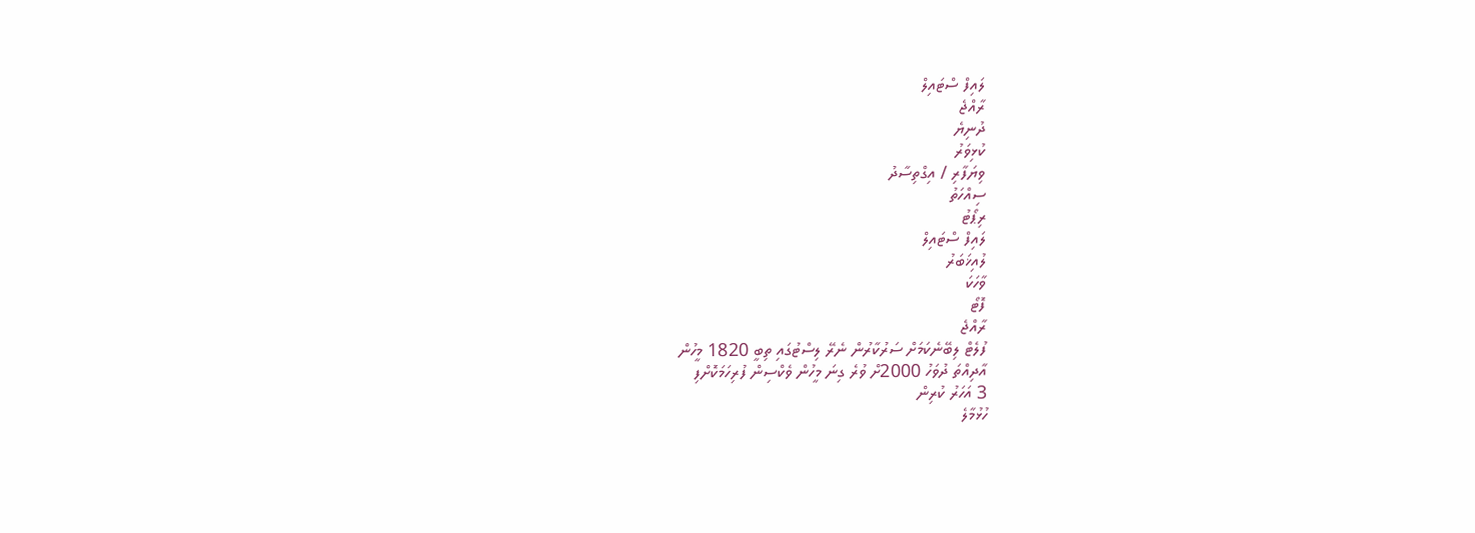ލައިފް ސްޓައިލް
ރާއްޖެ
ދުނިޔެ
ކުޅިވަރު
ވިޔަފާރި / އިގްތިސާދު
ސިއްހަތު
ރިޕޯޓު
ލައިފް ސްޓައިލް
ލުއިޚަބަރު
ވާހަކަ
ފޮޓޯ
ރާއްޖެ
ފުލެޓް ލިބޭނެކަމަށް ސަރުކާރުން ނެރޭ ލިސްޓުގައި ތިބީ 1820 މީހުން
އާދިއްތަ ދުވަހު 2000ށް ވުރެ ގިނަ މީހުން ވެކްސިން ފުރިހަމަކޮށްފި
3 އަހަރު ކުރިން
ހުޅުމާލެ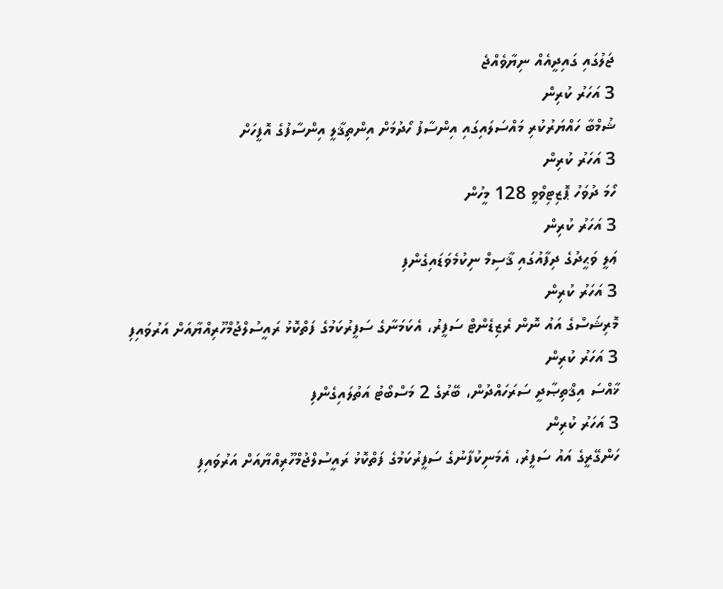ޖަލުގައި ގައިދީއެއް ނިޔާވެއްޖެ
3 އަހަރު ކުރިން
ޝުމްބާ ހައްޔަރުކުރި މައްސަލައިގައި އިންސާފު ހޯދުމަށް އިންތިޤާލީ އިންސާފުގެ އޮފީހަށް
3 އަހަރު ކުރިން
ހޯމަ ދުވަހު ޕޮޒިޓިވްވީ 128 މީހުން
3 އަހަރު ކުރިން
ޢަލީ ވަޙީދުގެ ދިފާއުގައި ޤާސިމް ނިކުމެވަޑައިގެންފި
3 އަހަރު ކުރިން
މޮރިޝަސްގެ އައު ނޮން ރެޒިޑެންޓް ސަފީރު، އެކަމަނާގެ ސަފީރުކަމުގެ ފަތްކޮޅު ރައީސުލްޖުމްހޫރިއްޔާއަށް އަރުވައިފި
3 އަހަރު ކުރިން
ޚާއްސަ އިޤްތިޞާދީ ސަރަހައްދުން، ބޭރުގެ 2 މަސްބޯޓު އަތުލައިގެންފި
3 އަހަރު ކުރިން
ހަންގޭރީގެ އައު ސަފީރު، އެމަނިކުފާނުގެ ސަފީރުކަމުގެ ފަތްކޮޅު ރައީސުލްޖުމްހޫރިއްޔާއަށް އަރުވައިފި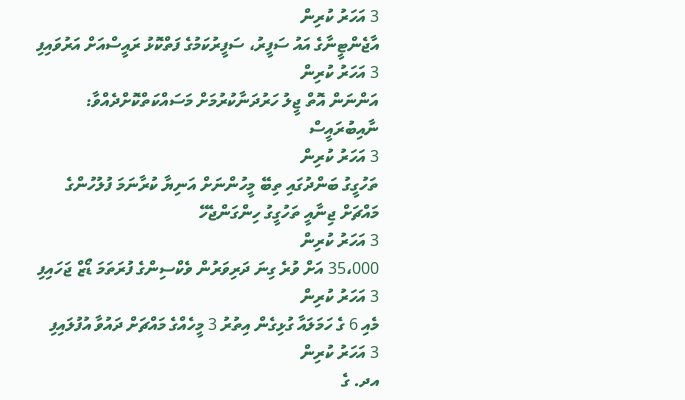3 އަހަރު ކުރިން
އާޖެންޓީނާގެ އައު ސަފީރު، ސަފީރުކަމުގެ ފަތްކޮޅު ރައީސްއަށް އަރުވައިފި
3 އަހަރު ކުރިން
އަންނަން އޮތް ޖީލު ހަރުދަނާކުރުމަށް މަސައްކަތްކޮށްދެއްވާ: ނާއިބުރައީސް
3 އަހަރު ކުރިން
ތަހުގީގު ބަންދުގައި ތިބޭ މީހުންނަށް އަނިޔާ ކުރާނަމަ ފުލުހުންގެ މައްޗަށް ޖިނާއީ ތަހުގީގު ހިންގަންޖެހޭ
3 އަހަރު ކުރިން
35،000 އަށް ވުރެ ގިނަ ދަރިވަރުން ވެކްސިންގެ ފުރަތަމަ ޑޯޒް ޖަހައިފި
3 އަހަރު ކުރިން
މެއި 6 ގެ ހަމަލައާ ގުޅިގެން އިތުރު 3 މީހެއްގެ މައްޗަށް ދައުވާ އުފުލައިފި
3 އަހަރު ކުރިން
އދ. ގެ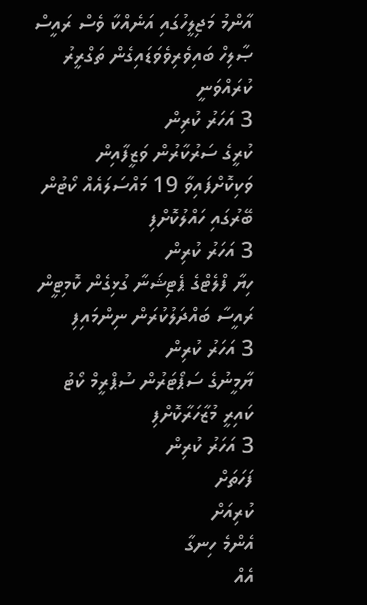އާންމު މަޖިލީހުގައި އަނެއްކާ ވެސް ރައީސް ޞާލިހް ބައިވެރިވެވަޑައިގެން ތަގްރީރު ކުރައްވަނީ
3 އަހަރު ކުރިން
ކުރީގެ ސަރުކާރުން ވަޒީފާއިން ވަކިކޮށްފައިވާ 19 މައްސަލައެއް ކޯޓުން ބޭރުގައި ހައްލުކޮށްފި
3 އަހަރު ކުރިން
ހިޔާ ފްލެޓްގެ ޕެޓިޝަނާ ގުޅިގެން ކޮމިޓީން ރައީސާ ބައްދަލުކުރަން ނިންމައިފި
3 އަހަރު ކުރިން
ޔާމީނުގެ ސަޕޯޓަރުން ސުޕްރީމް ކޯޓު ކައިރީ މުޒާހަރާކޮށްފި
3 އަހަރު ކުރިން
ފަހަތަށް
ކުރިއަށް
އެންމެ ހިނގާ
އެއް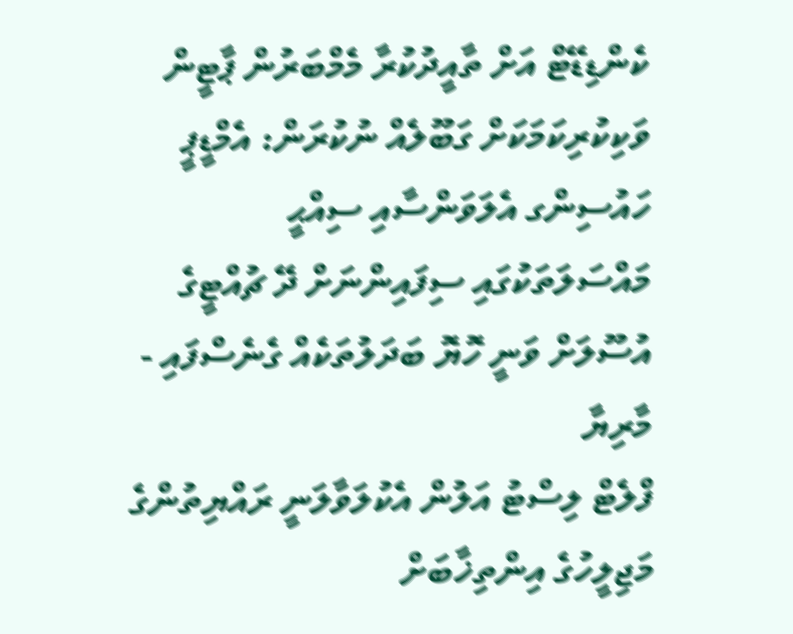ކެންޑިޑޭޓް އަށް ތާއީދުކުރާ މެމްބަރުން ޕާޓީން ވަކިކުރިކަމަކަށް ގަބޫލެއް ނުކުރަން: އެމްޑީޕީ
ހައުސިންގ އެލަވަންސާއި ސިއްޙީ މައްސަލަތަކުގައި ސިފައިންނަށް ދޭ ޗުއްޓީގެ އުސޫލަށް ވަނީ ހޮޔޮ ބަދަލުތަކެއް ގެނެސްފައި - މާރިޔާ
ފްލެޓް ލިސްޓު އަލުން އެކުލަވާލަނީ ރައްޔިތުންގެ މަޖިލީހުގެ އިންތިޚާބަށް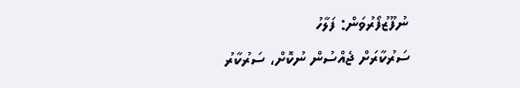ނުފޫޒުފޯރުވަން: ފަލާހު
ސަރުކާރަށް ޖެއްސުން ނުކޮށް، ސަރުކާރު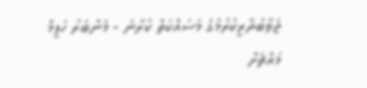ޖަވާބުދާރީކުރުމުގެ މަސައްކަތް ކުރާނެ - މެންބަރު ހަލީމް
މައްޗަށް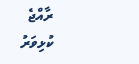ރާއްޖެ
ކުޅިވަރު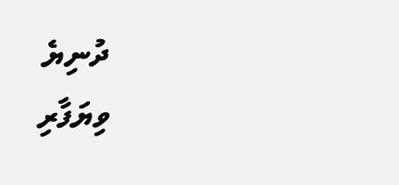ދުނިޔެ
ވިޔަފާރި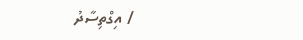/ އިގްތިސާދު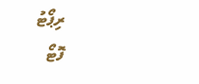ރިޕޯޓު
ފޮޓޯ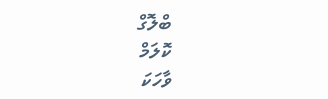ބްލޮގް
ކޮލަމް
ވާހަކަ